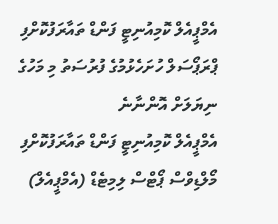އެމްޕީއެލް ކޮމިއުނިޓީ ފަންޑް ތައާރަފުކޮށްފި
ޕްރަޕޯސަލް ހުށަހެޅުމުގެ ފުރުސަތު މި މަހުގެ ނިޔަލަށް އޮންނާނެ
އެމްޕީއެލް ކޮމިއުނިޓީ ފަންޑް ތައާރަފުކޮށްފި
މޯލްޑިވްސް ޕޯޓްސް ލިމިޓެޑް (އެމްޕީއެލް)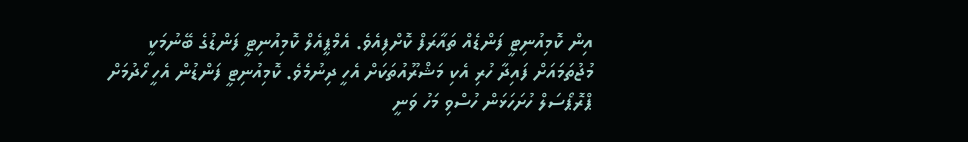އިން ކޮމިއުނިޓީ ފަންޑެއް ތައާރަފް ކޮށްފިއެވެ. އެމްޕީއެލް ކޮމިއުނިޓީ ފަންޑުގެ ބޭނުމަކީ މުޖުތަމައަށް ފައިދާ ހުރި އެކި މަޝްރޫއުތަކަށް އެހީ ދިނުމެވެ. ކޮމިއުނިޓީ ފަންޑުން އެހީ ހޯދުމަށް ޕްރޮޕޯސަލް ހުށަހަޅަން ހުސްވި މަހު ވަނީ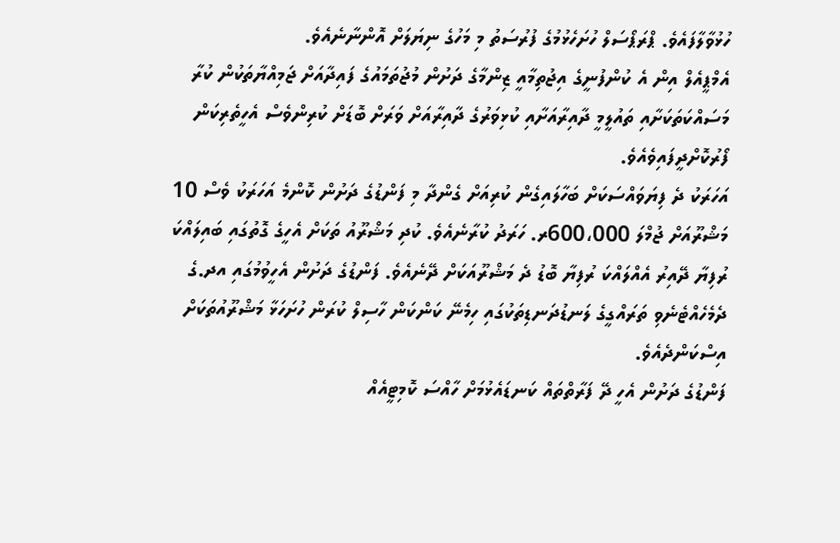ހުޅުވާލާފައެވެ. ޕްރަޕޯސަލް ހުށަހެޅުމުގެ ފުރުސަތު މި މަހުގެ ނިޔަލަށް އޮންނާނެއެވެ.
އެމްޕީއެލް އިން އެ ކުންފުނީގެ އިޖުތިމާއީ ޒިންމާގެ ދަށުން މުޖުތަމައުގެ ފައިދާއަށް ޖަމިއްޔާތަކުން ކުރާ މަސައްކަތަކަށާއި ތައުލީމީ ދާއިރާއަށާއި ކުޅިވަރުގެ ދާއިރާއަށް ވަރަށް ބޮޑަށް ކުރިންވެސް އެހީތެރިކަން ފޯރުކޮށްދީފައިވެއެވެ.
އަހަރަކު ދެ ފިޔަވައްސަކަށް ބަހާލައިގެން ކުރިއަށް ގެންދާ މި ފަންޑުގެ ދަށުން ކޮންމެ އަހަރަކު ވެސް 10 މަޝްރޫއަށް ޖުމްލަ 600،000ރ. ހަރަދު ކުރާނެއެވެ. ކުދި މަޝްރޫއު ތަކަށް އެހީގެ ގޮތުގައި ބައިލައްކަ ރުފިޔާ ދޭއިރު އެއްލައްކަ ރުފިޔާ ބޮޑު ދެ މަޝްރޫއަކަށް ދޭނެއެވެ. ފަންޑުގެ ދަށުން އެހީވުމުގައި އދ.ގެ ދެމެހެއްޓެނެވި ތަރައްގީގެ ލަނޑުދަނޑިތަކުގައި ހިމެނޭ ކަންކަން ހާސިލް ކުރަން ހުށަހަޅާ މަޝްރޫއުތަކަށް އިސްކަންދެއެވެ.
ފަންޑުގެ ދަށުން އެހީ ދޭ ފަރާތްތައް ކަނޑައެޅުމަށް ހާއްސަ ކޮމިޓީއެއް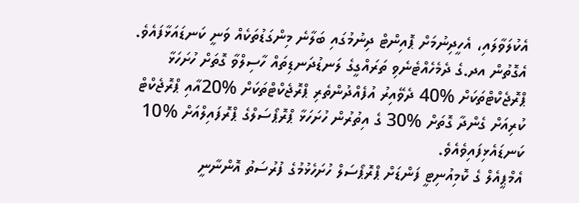އެކުލަވާލައި، އެހީދިނުމަށް ޕޮއިންޓް ދިނުމުގައި ބަލާނެ މިންގަޑުތަކެއް ވަނީ ކަނޑައަޅާފައެވެ. އެގޮތުން އދ.ގެ ދެމެހެއްޓެނެވި ތަރައްގީގެ ލަނޑުދަނޑިތައް ހާސިލްވާ ގޮތަށް ހުށަހަޅާ ޕްރޮޖެކްޓްތަކަށް %40 ދެވޭއިރު އުފެއްދުންތެރި ޕްރޮޖެކްޓްތަކަށް %20އާއި ޕްރޮޖެކްޓް ކުރިއަށް ގެންދާ ގޮތަށް %30 ގެ އިތުރުން ހުށަހަޅާ ޕްރޮޕޯސަލްގެ ޕްރޮފައިލްއަށް %10 ކަނޑައެޅިފައިވެއެވެ.
އެމްޕީއެލް ގެ ކޮމިއުނިޓީ ފަންޑަށް ޕްރޮޕޯސަލް ހުށަހެޅުމުގެ ފުރުސަތު އޮންނާނީ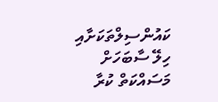ކައުންސިލްތަކަށާއި ހިލޭ ސާބަހަށް މަސައްކަތް ކުރާ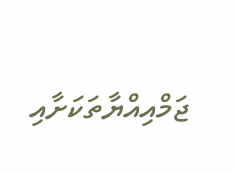ޖަމްއިއްޔާތަކަށާއި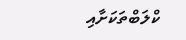ކްލަބްތަކަށާއި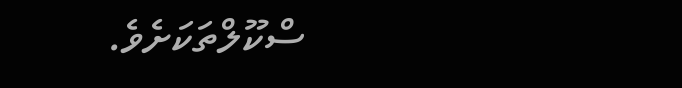ސްކޫލްތަކަށެވެ.